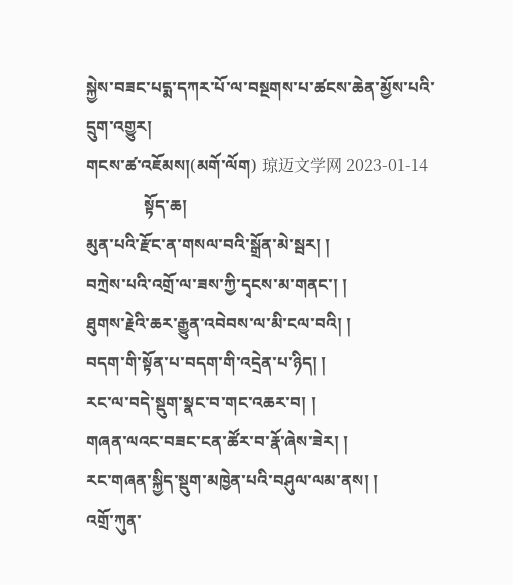སྐྱེས་བཟང་པདྨ་དཀར་པོ་ལ་བསྔགས་པ་ཚངས་ཆེན་མྱོས་པའི་དྲུག་འགྱུར།
གངས་ཚ་འཇོམས།(མགོ་ལོག) 琼迈文学网 2023-01-14
              སྟོད་ཆ།
མུན་པའི་རྫོང་ན་གསལ་བའི་སྒྲོན་མེ་སྦར། །
བཀྲེས་པའི་འགྲོ་ལ་ཟས་ཀྱི་དྭངས་མ་གནང་། །
ཐུགས་རྗེའི་ཆར་རྒྱུན་འབེབས་ལ་མི་ངལ་བའི། །
བདག་གི་སྟོན་པ་བདག་གི་འདྲེན་པ་ཉིད། །
རང་ལ་བདེ་སྡུག་སྣང་བ་གང་འཆར་བ། །
གཞན་ལའང་བཟང་ངན་ཚོར་བ་རྣོ་ཞེས་ཟེར། །
རང་གཞན་སྐྱིད་སྡུག་མཁྱེན་པའི་བཤུལ་ལམ་ནས། །
འགྲོ་ཀུན་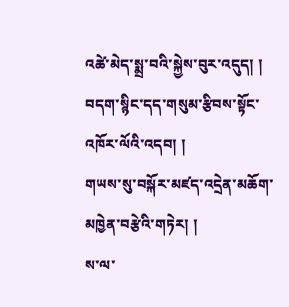འཚེ་མེད་སྨྲ་བའི་སྐྱེས་བུར་འདུད། །
བདག་སྙིང་དད་གསུམ་རྩིབས་སྟོང་འཁོར་ལོའི་འདབ། །
གཡས་སུ་བསྐོར་མཛད་འདྲེན་མཆོག་མཁྱེན་བརྩེའི་གཏེར། །
ས་ལ་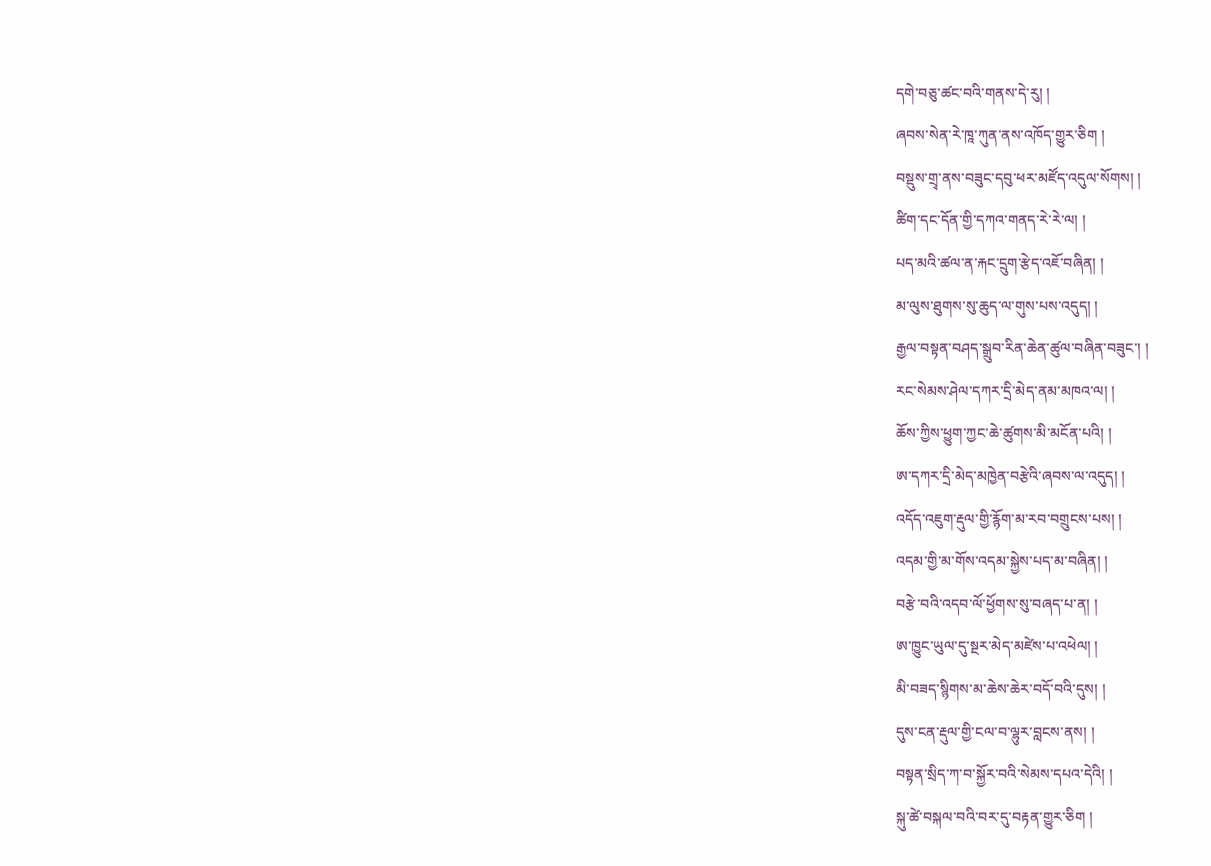དགེ་བཅུ་ཚང་བའི་གནས་དེ་རུ། །
ཞབས་སེན་རེ་ཁཱ་ཀུན་ནས་འཁོད་གྱུར་ཅིག །
བསྡུས་གྲྭ་ནས་བཟུང་དབུ་ཕར་མཛོད་འདུལ་སོགས། །
ཚིག་དང་དོན་གྱི་དཀའ་གནད་རེ་རེ་ལ། །
པད་མའི་ཚལ་ན་རྐང་དྲུག་རྩེད་འཇོ་བཞིན། །
མ་ལུས་ཐུགས་སུ་ཆུད་ལ་གུས་པས་འདུད། །
རྒྱལ་བསྟན་བཤད་སྒྲུབ་རིན་ཆེན་ཚུལ་བཞིན་བཟུང་། །
རང་སེམས་ཤེལ་དཀར་དྲི་མེད་ནམ་མཁའ་ལ། །
ཆོས་ཀྱིས་ཕྱུག་ཀྱང་ཆེ་ཚུགས་མི་མངོན་པའི། །
ཨ་དཀར་དྲི་མེད་མཁྱེན་བརྩེའི་ཞབས་ལ་འདུད། །
འདོད་འཇུག་རྡུལ་གྱི་རྙོག་མ་རབ་བགྲུངས་པས། །
འདམ་གྱི་མ་གོས་འདམ་སྐྱེས་པད་མ་བཞིན། །
བརྩེ་བའི་འདབ་ལོ་ཕྱོགས་སུ་བཞད་པ་ན། །
ཨ་ཁྱུང་ཡུལ་དུ་སྔར་མེད་མཛེས་པ་འཕེལ། །
མི་བཟད་སྙིགས་མ་ཆེས་ཆེར་བདོ་བའི་དུས། །
དུས་ངན་རྡུལ་གྱི་ངལ་བ་ལྷུར་བླངས་ནས། །
བསྟན་སྲིད་ཀ་བ་སྐྱོར་བའི་སེམས་དཔའ་དེའི། །
སྐུ་ཚེ་བསྐལ་བའི་བར་དུ་བརྟན་གྱུར་ཅིག །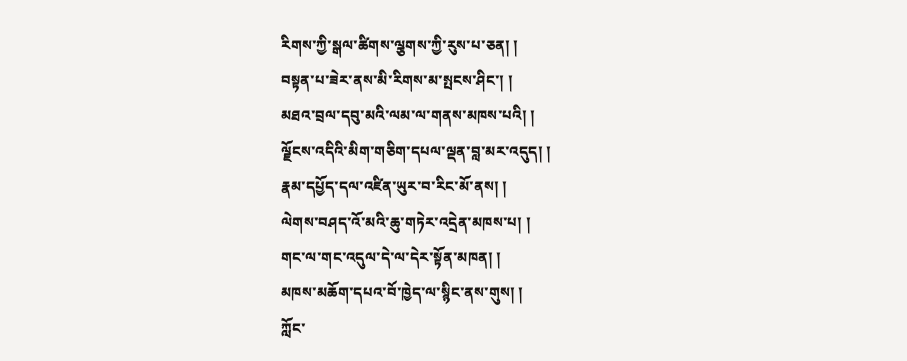རིགས་ཀྱི་སྒལ་ཚིགས་ལྕགས་ཀྱི་རུས་པ་ཅན། །
བསྟན་པ་ཟེར་ནས་མི་རིགས་མ་སྤངས་ཤིང་། །
མཐའ་བྲལ་དབུ་མའི་ལམ་ལ་གནས་མཁས་པའི། །
ལྗོངས་འདིའི་མིག་གཅིག་དཔལ་ལྡན་བླ་མར་འདུད། །
རྣམ་དཔྱོད་དལ་འཛིན་ཡུར་བ་རིང་མོ་ནས། །
ལེགས་བཤད་འོ་མའི་ཆུ་གཏེར་འདྲེན་མཁས་པ། །
གང་ལ་གང་འདུལ་དེ་ལ་དེར་སྟོན་མཁན། །
མཁས་མཆོག་དཔའ་བོ་ཁྱེད་ལ་སྙིང་ནས་གུས། །
ཀློང་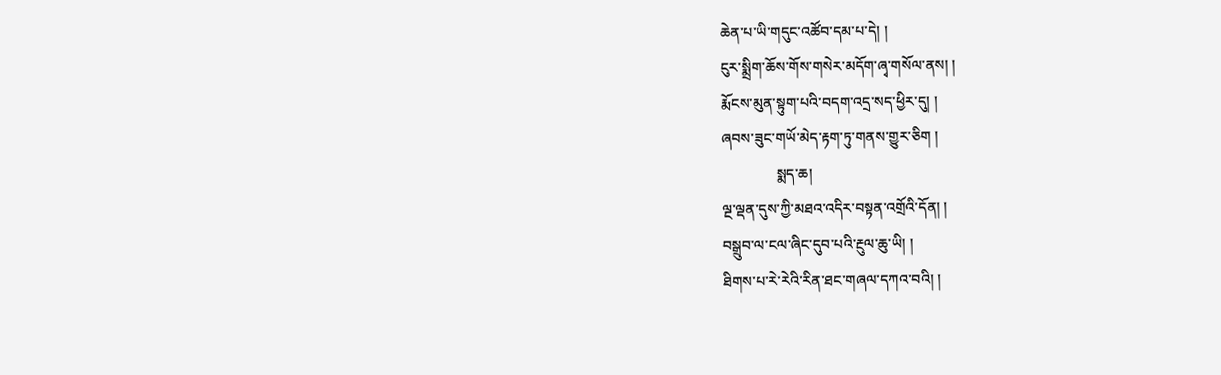ཆེན་པ་ཡི་གདུང་འཚོབ་དམ་པ་དེ། །
ངུར་སྨྲིག་ཆོས་གོས་གསེར་མདོག་ཞྭ་གསོལ་ནས། །
རྨོངས་མུན་སྟུག་པའི་བདག་འདྲ་སད་ཕྱིར་དུ། །
ཞབས་ཟུང་གཡོ་མེད་རྟག་ཏུ་གནས་གྱུར་ཅིག །
               སྨད་ཆ།
ལྔ་ལྡན་དུས་ཀྱི་མཐའ་འདིར་བསྟན་འགྲོའི་དོན། །
བསྒྲུབ་ལ་ངལ་ཞིང་དུབ་པའི་རྔུལ་ཆུ་ཡི། །
ཐིགས་པ་རེ་རེའི་རིན་ཐང་གཞལ་དཀའ་བའི། །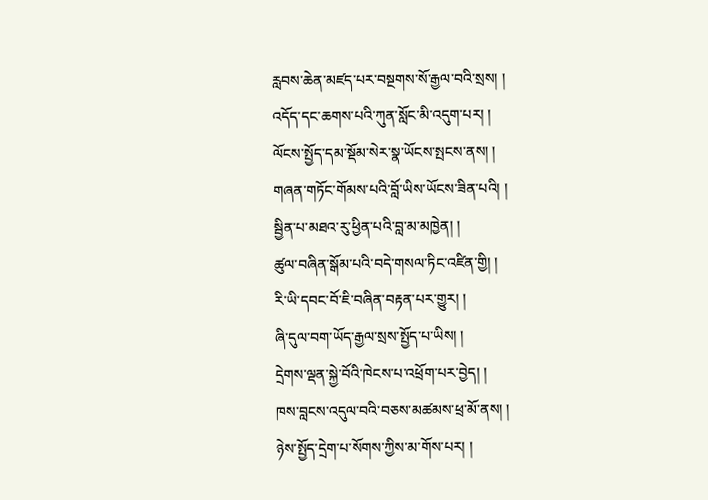རླབས་ཆེན་མཛད་པར་བསྔགས་སོ་རྒྱལ་བའི་སྲས། །
འདོད་དང་ཆགས་པའི་ཀུན་སློང་མི་འདུག་པར། །
ལོངས་སྤྱོད་དམ་སྡོམ་སེར་སྣ་ཡོངས་སྤངས་ནས། །
གཞན་གཏོང་གོམས་པའི་བློ་ཡིས་ཡོངས་ཟིན་པའི། །
སྦྱིན་པ་མཐའ་རུ་ཕྱིན་པའི་བླ་མ་མཁྱེན། །
ཚུལ་བཞིན་སྒོམ་པའི་བདེ་གསལ་ཏིང་འཛིན་གྱི། །
རི་ཡི་དབང་བོ་ཇི་བཞིན་བརྟན་པར་གྱུར། །
ཞི་དུལ་བག་ཡོད་རྒྱལ་སྲས་སྤྱོད་པ་ཡིས། །
དྲེགས་ལྡན་སྐྱེ་བོའི་ཁེངས་པ་འཕྲོག་པར་བྱེད། །
ཁས་བླངས་འདུལ་བའི་བཅས་མཚམས་ཕྲ་མོ་ནས། །
ཉེས་སྤྱོད་དྲེག་པ་སོགས་ཀྱིས་མ་གོས་པར། །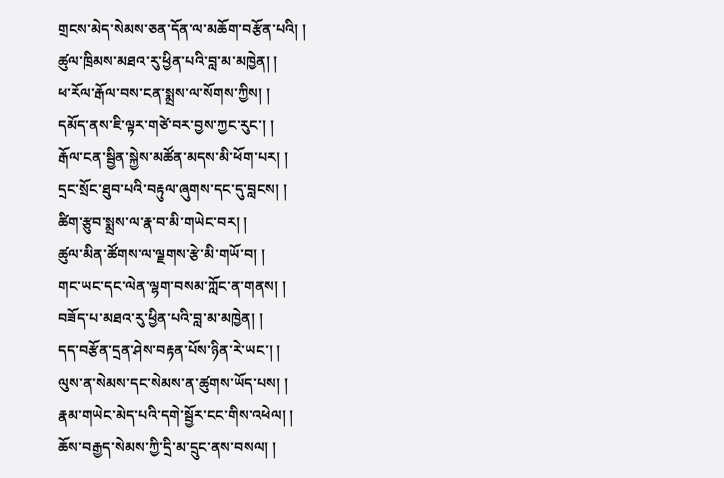གྲངས་མེད་སེམས་ཅན་དོན་ལ་མཆོག་བརྩོན་པའི། །
ཚུལ་ཁྲིམས་མཐའ་རུ་ཕྱིན་པའི་བླ་མ་མཁྱེན། །
ཕ་རོལ་རྒོལ་བས་ངན་སྨྲས་ལ་སོགས་ཀྱིས། །
དམོད་ནས་ཇི་ལྟར་གཙེ་བར་བྱས་ཀྱང་རུང་། །
རྒོལ་ངན་སྦྱིན་སྐྱེས་མཚོན་མདས་མི་ཕོག་པར། །
དྲང་སྲོང་ཐུབ་པའི་བརྟུལ་ཞུགས་དང་དུ་བླངས། །
ཚིག་རྩུབ་སྨྲས་ལ་རྣ་བ་མི་གཡེང་བར། །
ཚུལ་མིན་ཚོགས་ལ་ལྗགས་རྩེ་མི་གཡོ་བ། །
གང་ཡང་དང་ལེན་ལྷག་བསམ་ཀློང་ན་གནས། །
བཟོད་པ་མཐའ་རུ་ཕྱིན་པའི་བླ་མ་མཁྱེན། །
དད་བརྩོན་དྲན་ཤེས་བརྟན་པོས་ཉིན་རེ་ཡང་། །
ལུས་ན་སེམས་དང་སེམས་ན་ཚུགས་ཡོད་པས། །
རྣམ་གཡེང་མེད་པའི་དགེ་སྦྱོར་ངང་གིས་འཕེལ། །
ཆོས་བརྒྱད་སེམས་ཀྱི་དྲི་མ་དྲུང་ནས་བསལ། །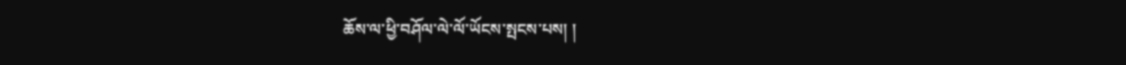ཆོས་ལ་ཕྱི་བཤོལ་ལེ་ལོ་ཡོངས་སྤངས་པས། །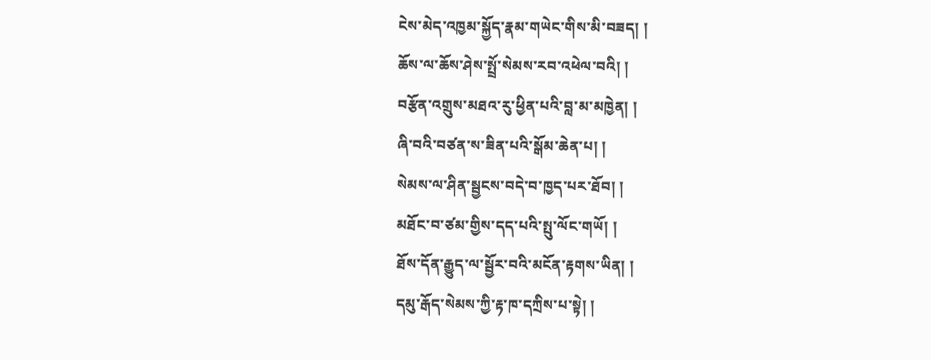ངེས་མེད་འཁྱམ་སྐྱོད་རྣམ་གཡེང་གིས་མི་བཟད། །
ཆོས་ལ་ཆོས་ཤེས་སྤྲོ་སེམས་རབ་འཕེལ་བའི། །
བརྩོན་འགྲུས་མཐའ་རུ་ཕྱིན་པའི་བླ་མ་མཁྱེན། །
ཞི་བའི་བཙན་ས་ཟིན་པའི་སྒོམ་ཆེན་པ། །
སེམས་ལ་ཤིན་སྦྱངས་བདེ་བ་ཁྱད་པར་ཐོབ། །
མཐོང་བ་ཙམ་གྱིས་དད་པའི་སྤུ་ལོང་གཡོ། །
ཐོས་དོན་རྒྱུད་ལ་སྦྱོར་བའི་མངོན་རྟགས་ཡིན། །
དམུ་རྒོད་སེམས་ཀྱི་རྟ་ཁ་དཀྲིས་པ་སྟེ། །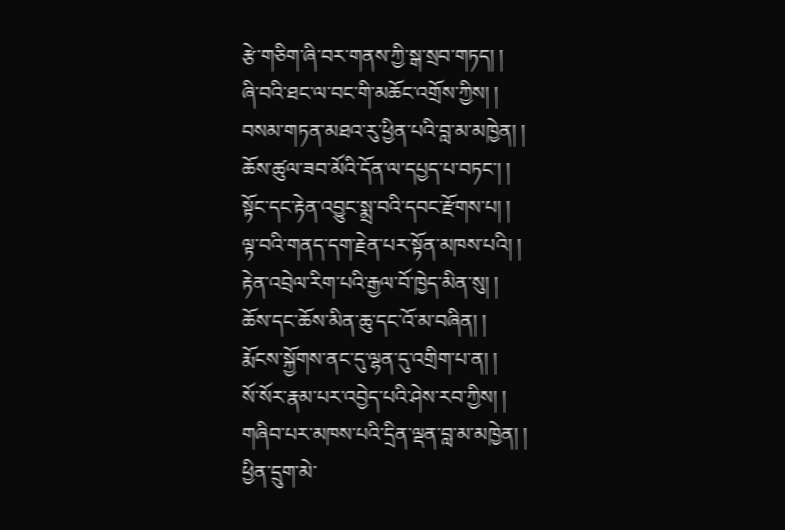རྩེ་གཅིག་ཞི་བར་གནས་ཀྱི་སྒ་སྲབ་གཏད། །
ཞི་བའི་ཐང་ལ་བང་གི་མཆོང་འགྲོས་ཀྱིས། །
བསམ་གཏན་མཐའ་རུ་ཕྱིན་པའི་བླ་མ་མཁྱེན། །
ཆོས་ཚུལ་ཟབ་མོའི་དོན་ལ་དཔྱད་པ་བཏང་། །
སྟོང་དང་རྟེན་འབྱུང་སྨྲ་བའི་དབང་རྫོགས་པ། །
ལྟ་བའི་གནད་དག་རྗེན་པར་སྟོན་མཁས་པའི། །
རྟེན་འབྲེལ་རིག་པའི་རྒྱལ་བོ་ཁྱེད་མིན་སུ། །
ཆོས་དང་ཆོས་མིན་ཆུ་དང་འོ་མ་བཞིན། །
རྨོངས་སྐྱོགས་ནང་དུ་ལྷན་དུ་འགྲིག་པ་ན། །
སོ་སོར་རྣམ་པར་འབྱེད་པའི་ཤེས་རབ་ཀྱིས། །
གཞིབ་པར་མཁས་པའི་དྲིན་ལྡན་བླ་མ་མཁྱེན། །
ཕྱིན་དྲུག་མེ་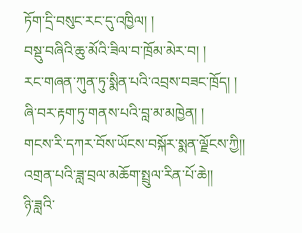ཏོག་དྲི་བསུང་རང་དུ་འཁྱིལ། །
བསྡུ་བཞིའི་ཆུ་མོའི་ཟིལ་བ་ཁྲོམ་མེར་བ། །
རང་གཞན་ཀུན་ཏུ་སྨིན་པའི་འབྲས་བཟང་ཁྲོད། །
ཞི་བར་རྟག་ཏུ་གནས་པའི་བླ་མ་མཁྱེན། །
གངས་རི་དཀར་བོས་ཡོངས་བསྐོར་སྨན་ལྗོངས་ཀྱི།།
འགྲན་པའི་ཟླ་བྲལ་མཆོག་སྤྲུལ་རིན་པོ་ཆེ།།
ཉི་ཟླའི་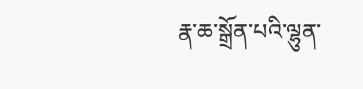རྣ་ཆ་སྒྲོན་པའི་ལྷུན་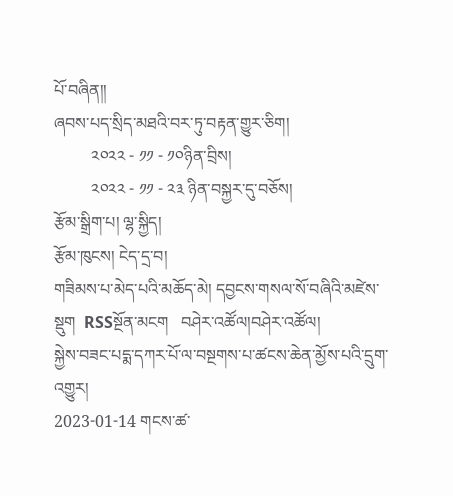པོ་བཞིན།།
ཞབས་པད་སྲིད་མཐའི་བར་ཏུ་བརྟན་གྱུར་ཅིག།
         ༢༠༢༢ - ༡༡ - ༡༠ཉིན་བྲིས།
         ༢༠༢༢ - ༡༡ - ༢༣ ཉིན་བསྐྱར་དུ་བཅོས།
རྩོམ་སྒྲིག་པ། ལྷ་སྐྱིད།
རྩོམ་ཁུངས། ངེད་དྲ་བ།
གཟིམས་པ་མེད་པའི་མཆོད་མེ། དབྱངས་གསལ་སོ་བཞིའི་མཛེས་སྡུག  RSSསྔོན་མངག   བཤེར་འཚོལ།བཤེར་འཚོལ།
སྐྱེས་བཟང་པདྨ་དཀར་པོ་ལ་བསྔགས་པ་ཚངས་ཆེན་མྱོས་པའི་དྲུག་འགྱུར།
2023-01-14 གངས་ཚ་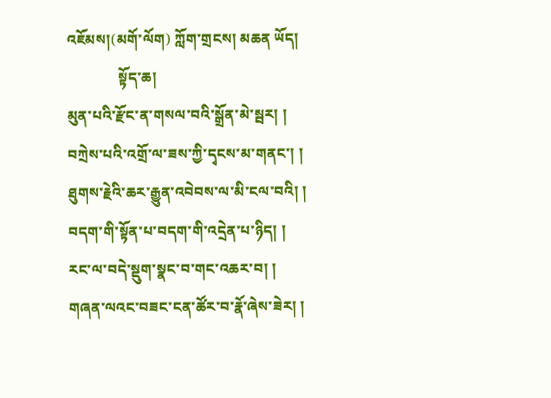འཇོམས།(མགོ་ལོག) ཀློག་གྲངས། མཆན ཡོད།
              སྟོད་ཆ།
མུན་པའི་རྫོང་ན་གསལ་བའི་སྒྲོན་མེ་སྦར། །
བཀྲེས་པའི་འགྲོ་ལ་ཟས་ཀྱི་དྭངས་མ་གནང་། །
ཐུགས་རྗེའི་ཆར་རྒྱུན་འབེབས་ལ་མི་ངལ་བའི། །
བདག་གི་སྟོན་པ་བདག་གི་འདྲེན་པ་ཉིད། །
རང་ལ་བདེ་སྡུག་སྣང་བ་གང་འཆར་བ། །
གཞན་ལའང་བཟང་ངན་ཚོར་བ་རྣོ་ཞེས་ཟེར། །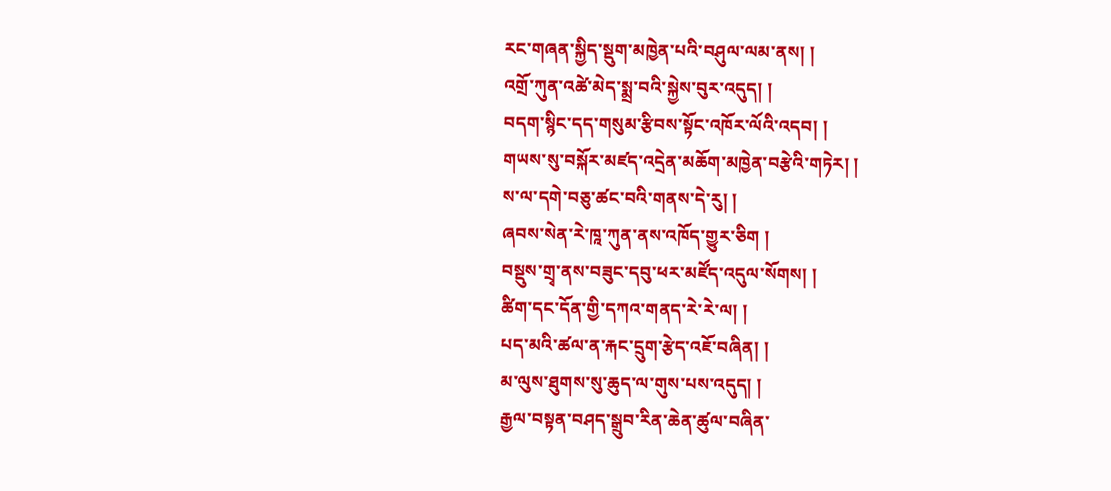རང་གཞན་སྐྱིད་སྡུག་མཁྱེན་པའི་བཤུལ་ལམ་ནས། །
འགྲོ་ཀུན་འཚེ་མེད་སྨྲ་བའི་སྐྱེས་བུར་འདུད། །
བདག་སྙིང་དད་གསུམ་རྩིབས་སྟོང་འཁོར་ལོའི་འདབ། །
གཡས་སུ་བསྐོར་མཛད་འདྲེན་མཆོག་མཁྱེན་བརྩེའི་གཏེར། །
ས་ལ་དགེ་བཅུ་ཚང་བའི་གནས་དེ་རུ། །
ཞབས་སེན་རེ་ཁཱ་ཀུན་ནས་འཁོད་གྱུར་ཅིག །
བསྡུས་གྲྭ་ནས་བཟུང་དབུ་ཕར་མཛོད་འདུལ་སོགས། །
ཚིག་དང་དོན་གྱི་དཀའ་གནད་རེ་རེ་ལ། །
པད་མའི་ཚལ་ན་རྐང་དྲུག་རྩེད་འཇོ་བཞིན། །
མ་ལུས་ཐུགས་སུ་ཆུད་ལ་གུས་པས་འདུད། །
རྒྱལ་བསྟན་བཤད་སྒྲུབ་རིན་ཆེན་ཚུལ་བཞིན་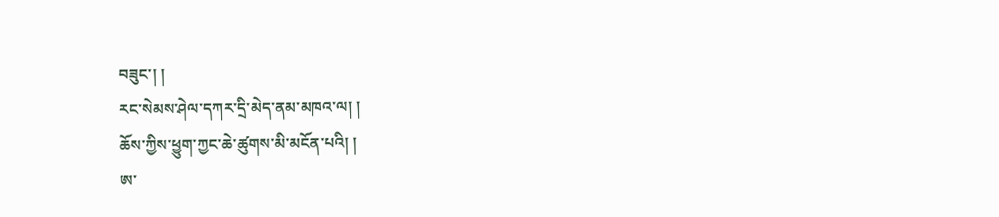བཟུང་། །
རང་སེམས་ཤེལ་དཀར་དྲི་མེད་ནམ་མཁའ་ལ། །
ཆོས་ཀྱིས་ཕྱུག་ཀྱང་ཆེ་ཚུགས་མི་མངོན་པའི། །
ཨ་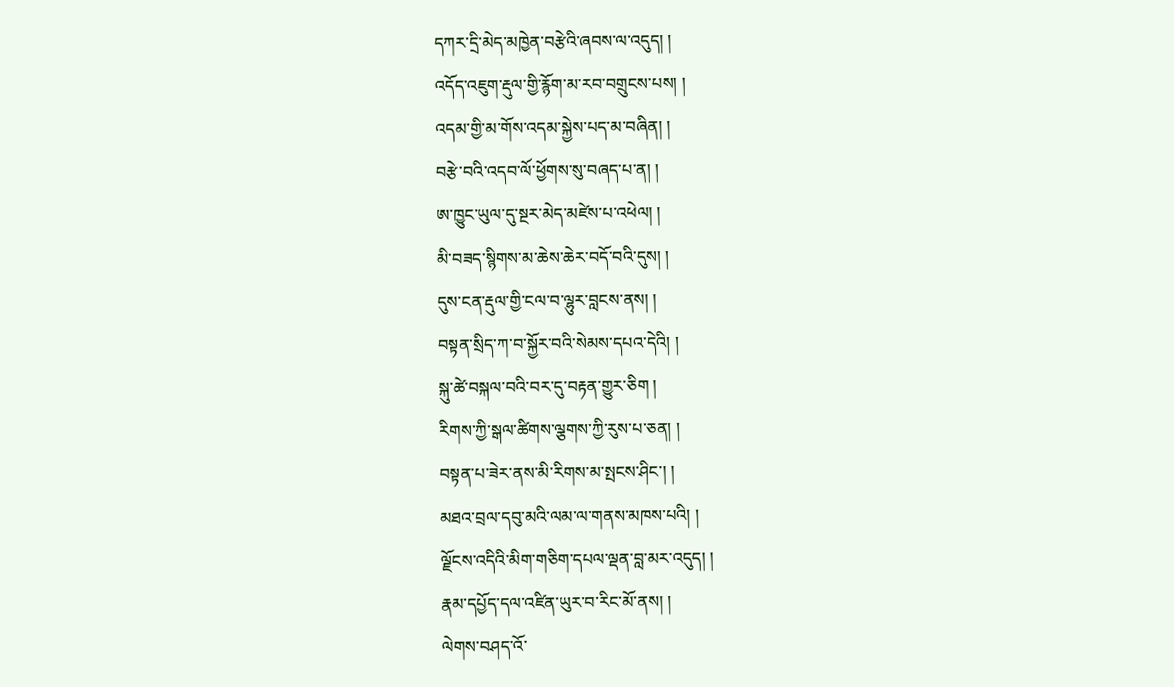དཀར་དྲི་མེད་མཁྱེན་བརྩེའི་ཞབས་ལ་འདུད། །
འདོད་འཇུག་རྡུལ་གྱི་རྙོག་མ་རབ་བགྲུངས་པས། །
འདམ་གྱི་མ་གོས་འདམ་སྐྱེས་པད་མ་བཞིན། །
བརྩེ་བའི་འདབ་ལོ་ཕྱོགས་སུ་བཞད་པ་ན། །
ཨ་ཁྱུང་ཡུལ་དུ་སྔར་མེད་མཛེས་པ་འཕེལ། །
མི་བཟད་སྙིགས་མ་ཆེས་ཆེར་བདོ་བའི་དུས། །
དུས་ངན་རྡུལ་གྱི་ངལ་བ་ལྷུར་བླངས་ནས། །
བསྟན་སྲིད་ཀ་བ་སྐྱོར་བའི་སེམས་དཔའ་དེའི། །
སྐུ་ཚེ་བསྐལ་བའི་བར་དུ་བརྟན་གྱུར་ཅིག །
རིགས་ཀྱི་སྒལ་ཚིགས་ལྕགས་ཀྱི་རུས་པ་ཅན། །
བསྟན་པ་ཟེར་ནས་མི་རིགས་མ་སྤངས་ཤིང་། །
མཐའ་བྲལ་དབུ་མའི་ལམ་ལ་གནས་མཁས་པའི། །
ལྗོངས་འདིའི་མིག་གཅིག་དཔལ་ལྡན་བླ་མར་འདུད། །
རྣམ་དཔྱོད་དལ་འཛིན་ཡུར་བ་རིང་མོ་ནས། །
ལེགས་བཤད་འོ་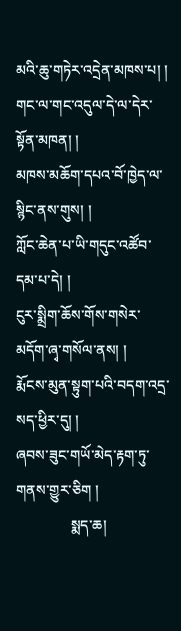མའི་ཆུ་གཏེར་འདྲེན་མཁས་པ། །
གང་ལ་གང་འདུལ་དེ་ལ་དེར་སྟོན་མཁན། །
མཁས་མཆོག་དཔའ་བོ་ཁྱེད་ལ་སྙིང་ནས་གུས། །
ཀློང་ཆེན་པ་ཡི་གདུང་འཚོབ་དམ་པ་དེ། །
ངུར་སྨྲིག་ཆོས་གོས་གསེར་མདོག་ཞྭ་གསོལ་ནས། །
རྨོངས་མུན་སྟུག་པའི་བདག་འདྲ་སད་ཕྱིར་དུ། །
ཞབས་ཟུང་གཡོ་མེད་རྟག་ཏུ་གནས་གྱུར་ཅིག །
               སྨད་ཆ།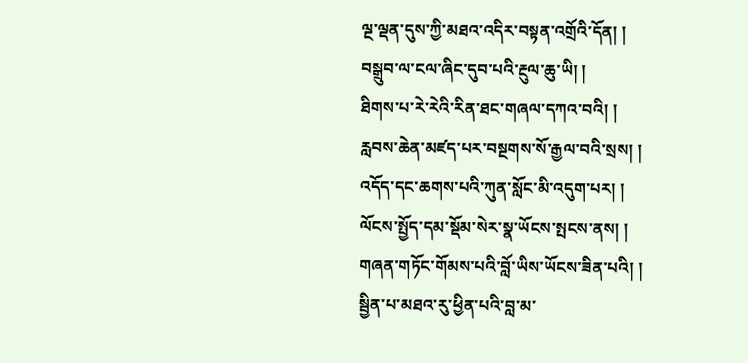ལྔ་ལྡན་དུས་ཀྱི་མཐའ་འདིར་བསྟན་འགྲོའི་དོན། །
བསྒྲུབ་ལ་ངལ་ཞིང་དུབ་པའི་རྔུལ་ཆུ་ཡི། །
ཐིགས་པ་རེ་རེའི་རིན་ཐང་གཞལ་དཀའ་བའི། །
རླབས་ཆེན་མཛད་པར་བསྔགས་སོ་རྒྱལ་བའི་སྲས། །
འདོད་དང་ཆགས་པའི་ཀུན་སློང་མི་འདུག་པར། །
ལོངས་སྤྱོད་དམ་སྡོམ་སེར་སྣ་ཡོངས་སྤངས་ནས། །
གཞན་གཏོང་གོམས་པའི་བློ་ཡིས་ཡོངས་ཟིན་པའི། །
སྦྱིན་པ་མཐའ་རུ་ཕྱིན་པའི་བླ་མ་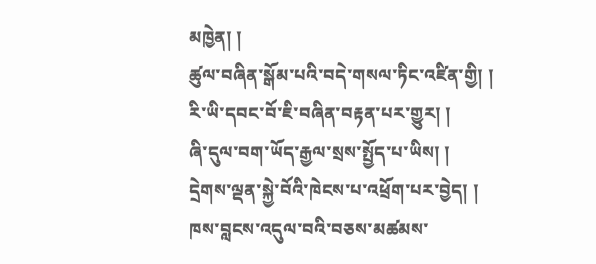མཁྱེན། །
ཚུལ་བཞིན་སྒོམ་པའི་བདེ་གསལ་ཏིང་འཛིན་གྱི། །
རི་ཡི་དབང་བོ་ཇི་བཞིན་བརྟན་པར་གྱུར། །
ཞི་དུལ་བག་ཡོད་རྒྱལ་སྲས་སྤྱོད་པ་ཡིས། །
དྲེགས་ལྡན་སྐྱེ་བོའི་ཁེངས་པ་འཕྲོག་པར་བྱེད། །
ཁས་བླངས་འདུལ་བའི་བཅས་མཚམས་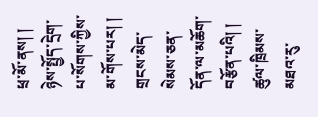ཕྲ་མོ་ནས། །
ཉེས་སྤྱོད་དྲེག་པ་སོགས་ཀྱིས་མ་གོས་པར། །
གྲངས་མེད་སེམས་ཅན་དོན་ལ་མཆོག་བརྩོན་པའི། །
ཚུལ་ཁྲིམས་མཐའ་རུ་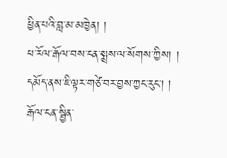ཕྱིན་པའི་བླ་མ་མཁྱེན། །
ཕ་རོལ་རྒོལ་བས་ངན་སྨྲས་ལ་སོགས་ཀྱིས། །
དམོད་ནས་ཇི་ལྟར་གཙེ་བར་བྱས་ཀྱང་རུང་། །
རྒོལ་ངན་སྦྱིན་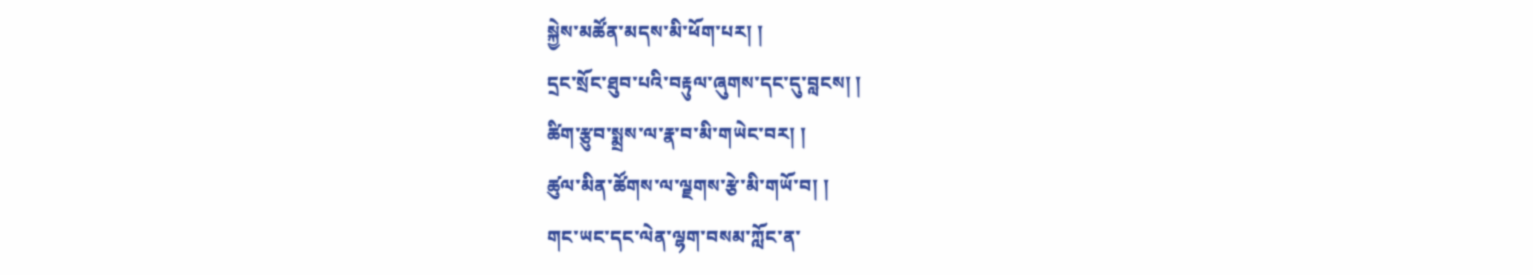སྐྱེས་མཚོན་མདས་མི་ཕོག་པར། །
དྲང་སྲོང་ཐུབ་པའི་བརྟུལ་ཞུགས་དང་དུ་བླངས། །
ཚིག་རྩུབ་སྨྲས་ལ་རྣ་བ་མི་གཡེང་བར། །
ཚུལ་མིན་ཚོགས་ལ་ལྗགས་རྩེ་མི་གཡོ་བ། །
གང་ཡང་དང་ལེན་ལྷག་བསམ་ཀློང་ན་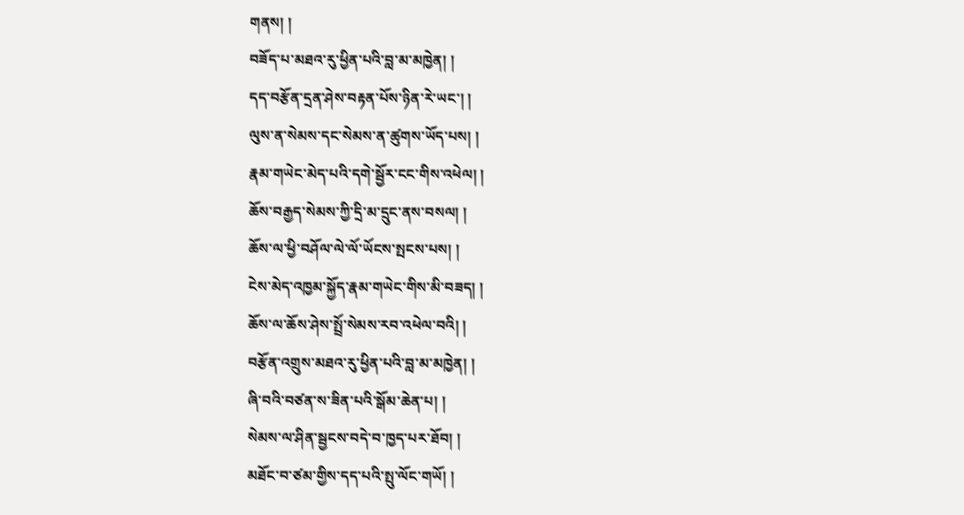གནས། །
བཟོད་པ་མཐའ་རུ་ཕྱིན་པའི་བླ་མ་མཁྱེན། །
དད་བརྩོན་དྲན་ཤེས་བརྟན་པོས་ཉིན་རེ་ཡང་། །
ལུས་ན་སེམས་དང་སེམས་ན་ཚུགས་ཡོད་པས། །
རྣམ་གཡེང་མེད་པའི་དགེ་སྦྱོར་ངང་གིས་འཕེལ། །
ཆོས་བརྒྱད་སེམས་ཀྱི་དྲི་མ་དྲུང་ནས་བསལ། །
ཆོས་ལ་ཕྱི་བཤོལ་ལེ་ལོ་ཡོངས་སྤངས་པས། །
ངེས་མེད་འཁྱམ་སྐྱོད་རྣམ་གཡེང་གིས་མི་བཟད། །
ཆོས་ལ་ཆོས་ཤེས་སྤྲོ་སེམས་རབ་འཕེལ་བའི། །
བརྩོན་འགྲུས་མཐའ་རུ་ཕྱིན་པའི་བླ་མ་མཁྱེན། །
ཞི་བའི་བཙན་ས་ཟིན་པའི་སྒོམ་ཆེན་པ། །
སེམས་ལ་ཤིན་སྦྱངས་བདེ་བ་ཁྱད་པར་ཐོབ། །
མཐོང་བ་ཙམ་གྱིས་དད་པའི་སྤུ་ལོང་གཡོ། །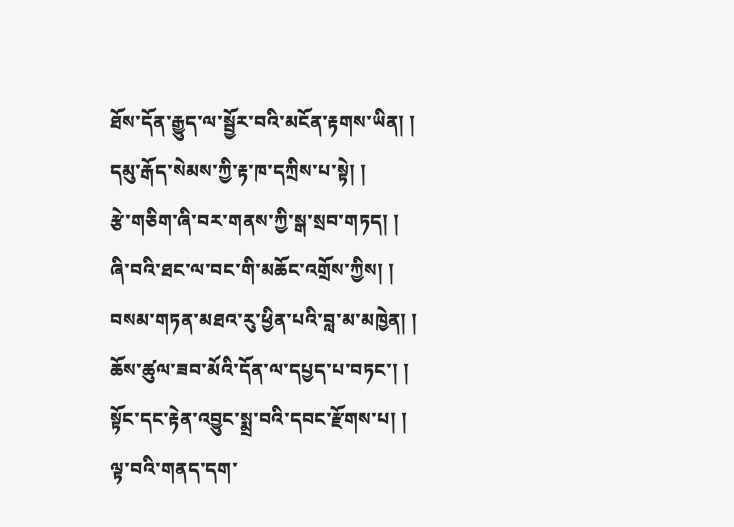ཐོས་དོན་རྒྱུད་ལ་སྦྱོར་བའི་མངོན་རྟགས་ཡིན། །
དམུ་རྒོད་སེམས་ཀྱི་རྟ་ཁ་དཀྲིས་པ་སྟེ། །
རྩེ་གཅིག་ཞི་བར་གནས་ཀྱི་སྒ་སྲབ་གཏད། །
ཞི་བའི་ཐང་ལ་བང་གི་མཆོང་འགྲོས་ཀྱིས། །
བསམ་གཏན་མཐའ་རུ་ཕྱིན་པའི་བླ་མ་མཁྱེན། །
ཆོས་ཚུལ་ཟབ་མོའི་དོན་ལ་དཔྱད་པ་བཏང་། །
སྟོང་དང་རྟེན་འབྱུང་སྨྲ་བའི་དབང་རྫོགས་པ། །
ལྟ་བའི་གནད་དག་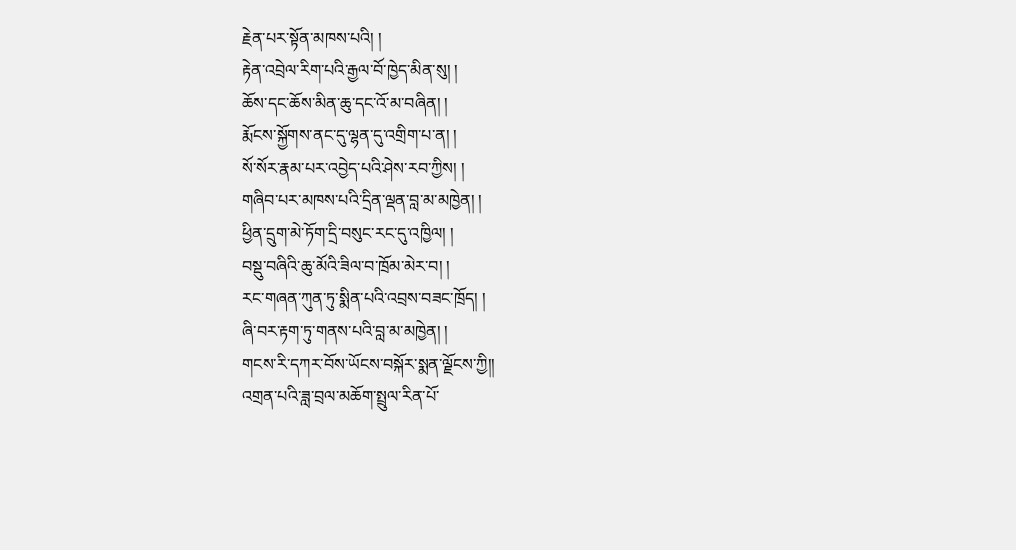རྗེན་པར་སྟོན་མཁས་པའི། །
རྟེན་འབྲེལ་རིག་པའི་རྒྱལ་བོ་ཁྱེད་མིན་སུ། །
ཆོས་དང་ཆོས་མིན་ཆུ་དང་འོ་མ་བཞིན། །
རྨོངས་སྐྱོགས་ནང་དུ་ལྷན་དུ་འགྲིག་པ་ན། །
སོ་སོར་རྣམ་པར་འབྱེད་པའི་ཤེས་རབ་ཀྱིས། །
གཞིབ་པར་མཁས་པའི་དྲིན་ལྡན་བླ་མ་མཁྱེན། །
ཕྱིན་དྲུག་མེ་ཏོག་དྲི་བསུང་རང་དུ་འཁྱིལ། །
བསྡུ་བཞིའི་ཆུ་མོའི་ཟིལ་བ་ཁྲོམ་མེར་བ། །
རང་གཞན་ཀུན་ཏུ་སྨིན་པའི་འབྲས་བཟང་ཁྲོད། །
ཞི་བར་རྟག་ཏུ་གནས་པའི་བླ་མ་མཁྱེན། །
གངས་རི་དཀར་བོས་ཡོངས་བསྐོར་སྨན་ལྗོངས་ཀྱི།།
འགྲན་པའི་ཟླ་བྲལ་མཆོག་སྤྲུལ་རིན་པོ་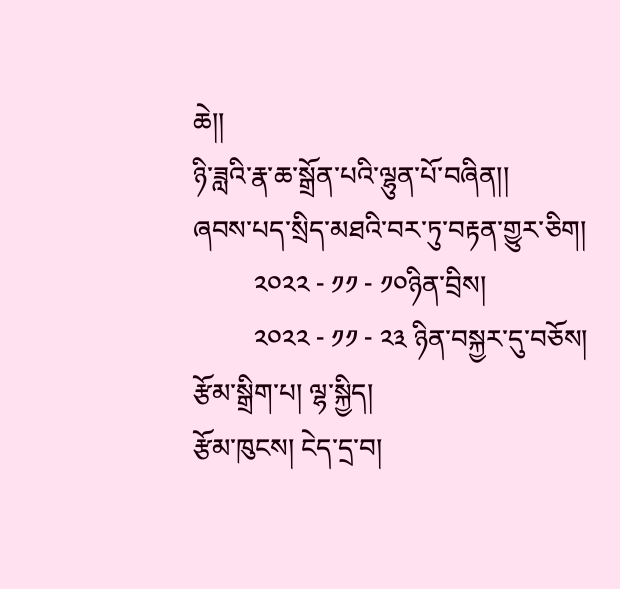ཆེ།།
ཉི་ཟླའི་རྣ་ཆ་སྒྲོན་པའི་ལྷུན་པོ་བཞིན།།
ཞབས་པད་སྲིད་མཐའི་བར་ཏུ་བརྟན་གྱུར་ཅིག།
         ༢༠༢༢ - ༡༡ - ༡༠ཉིན་བྲིས།
         ༢༠༢༢ - ༡༡ - ༢༣ ཉིན་བསྐྱར་དུ་བཅོས།
རྩོམ་སྒྲིག་པ། ལྷ་སྐྱིད།
རྩོམ་ཁུངས། ངེད་དྲ་བ།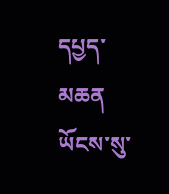དཔྱད་མཆན ཡོངས་སུ་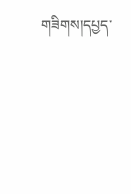གཟིགས།དཔྱད་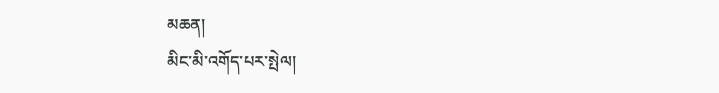མཆན།
མིང་མི་འགོད་པར་སྤེལ།